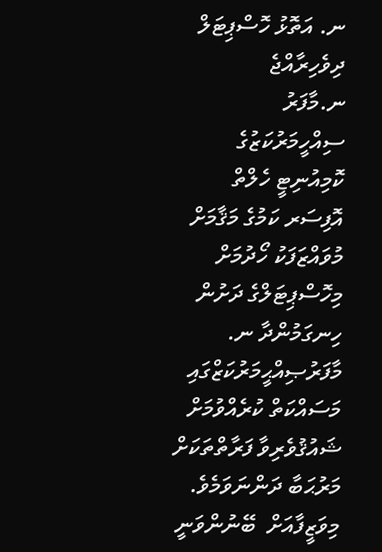ނ. އަތޮޅު ހޮސްޕިޓަލް
ދިވެހިރާއްޖެ
ނ.މާފަރު ސިއްހީމަރުކަޒުގެ ކޮމިއުނިޓީ ހެލްތް އޮފިސަރ ކަމުގެ މަޤާމަށް މުވައްޒަފަކު ހޯދުމަށް
މިހޮސްޕިޓަލްގެ ދަށުން ހިނގަމުންދާ ނ. މާފަރުޞިއްޙީމަރުކަޒްގައި މަސައްކަތް ކުރެއްވުމަށް ޝައުޤުވެރިވާ ފަރާތްތަކަށް މަރުޙަބާ ދަންނަވަމެވެ. މިވަޒީފާއަށް  ބޭނުންވަނީ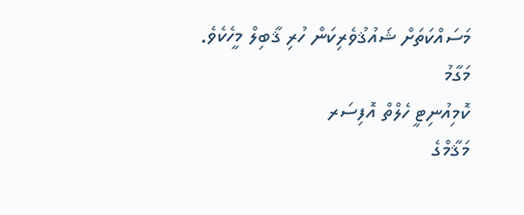މަސައްކަތަށް ޝައުޤުވެރިކަން ހުރި ޤާބިލް މީހެކެވެ.
މަގާމު
ކޮމިއުނިޓީ ހެލްތް އޮފިސަރ
މަޤާމްގެ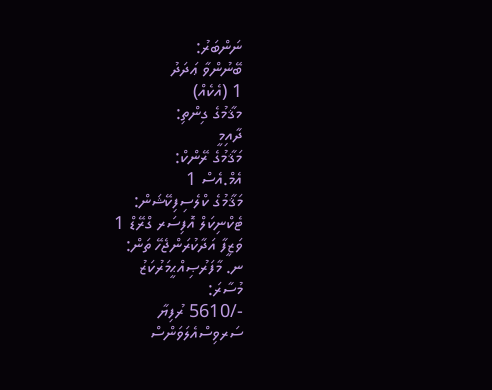ނަންބަރު:
ބޭނުންވާ ޢަދަދު
1 (އެކެއް)
މޤާމުގެ ގިންތި:
ދާއިމީ
މަޤާމުގެ ރޭންކް:
އެމް.އެސް 1
މަޤާމުގެ ކްލެސިފިކޭޝަން:
ޓެކްނިކަލް އޮފިސަރ ގްރޭޑް 1
ވަޒީފާ އަދާކުރަންޖެހޭ ތަން:
ނ. މާފަރުޞިއްޙީމަރުކަޒު
މުސާރަ:
-/5610 ރުފިޔާ
ސަރވިސްއެލަވަންސް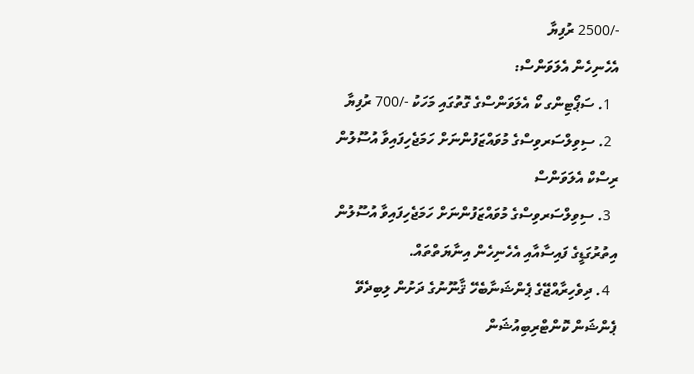-/2500 ރުފިޔާ
އެހެނިހެން އެލަވަންސް:
  1. ސަޕޯޓިންގ ކޯ އެލަވަންސްގެ ގޮތުގައި މަހަކު -/700 ރުފިޔާ
  2. ސިވިލްސަރވިސްގެ މުވައްޒަފުންނަށް ހަމަޖެހިފައިވާ އުސޫލުން ރިސްކް އެލަވަންސް
  3. ސިވިލްސަރވިސްގެ މުވައްޒަފުންނަށް ހަމަޖެހިފައިވާ އުސޫލުން އިތުރުގަޑީގެ ފައިސާއާއި އެހެނިހެން އިނާޔަތްތައް.
  4. ދިވެހިރާއްޖޭގެ ޕެންޝަނާބެހޭ ޤާނޫނުގެ ދަށުން ލިބިދެވޭ ޕެންޝަން ކޮންޓްރިބިއުޝަން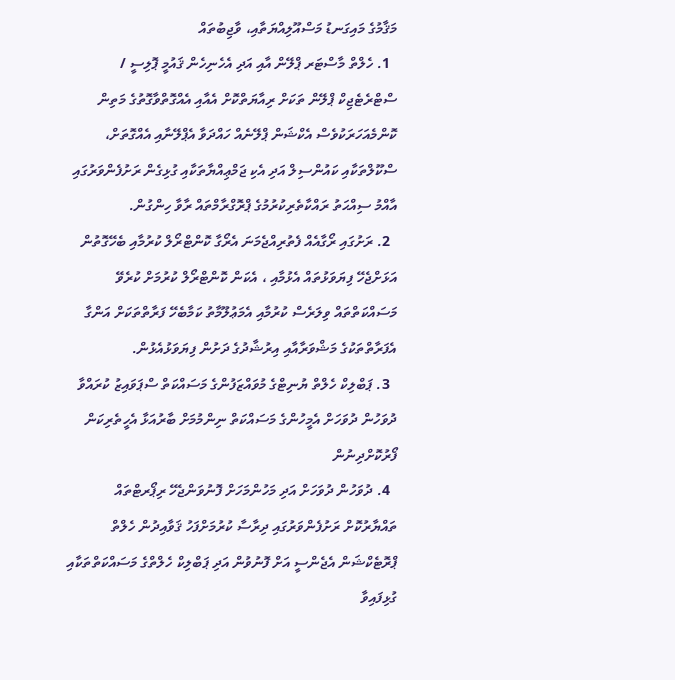މަޤާމުގެ މައިގަނޑު މަސްއޫލިއްޔަތާއި، ވާޖިބުތައް
  1. ހެލްތް މާސްޓަރ ޕްލޭން އާއި އަދި އެހެނިހެން ޤައުމީ ޕޮލިސީ / ސްޓްރެޓެޖިކް ޕްލޭން ތަކަށް ރިއާޔަތްކޮށް އެއާއި އެއްގޮތްވާގޮތުގެ މަތިން ކޮންމެއަހަރަކުވެސް އެކްޝަން ޕްލޭނެއް ހައްދަވާ އެޕްލޭނާއި އެއްގޮތަށް، ސްކޫލްތަކާއި ކައުންސިލް އަދި އެކި ޖަމްޢިއްޔާތަކާއި ގުޅިގެން ރަށުފެންވަރުގައި އާއްމު ސިއްޙަތު ރައްކާތެރިކުރުމުގެ ޕްރޮގްރާމްތައް ރާވާ ހިންގުން.
  2. ރަށުގައި ރޯގާއެއް ފެތުރިއްޖެމަނަ އެރޯގާ ކޮންޓްރޯލް ކުރުމާއި ބެހޭގޮތުން އަޅަށްޖެހޭ ފިޔަވަޅުތައް އެޅުމާއި ، އެކަން ކޮންޓްރޯލް ކުރުމަށް ކުރެވޭ މަސައްކަތްތައް ވިލަރެސް ކުރުމާއި އެމަޢުލޫމާތު ކަމާބެހޭ ފަރާތްތަކަށް އަންގާ އެފަރާތްތަކުގެ މަޝްވަރާއާއި އިރުޝާދުގެ ދަށުން ފިޔަވަޅުއެޅުން.
  3. ޕަބްލިކް ހެލްތް ޔުނިޓްގެ މުވައްޒަފުންގެ މަސައްކަތް ސްޕަވައިޒު ކުރައްވާ ދުވަހުން ދުވަހަށް އެމީހުންގެ މަސައްކަތް ނިންމުމަށް ބާރުއަޅާ އެހީތެރިކަން ފޯރުކޮށްދިނުން
  4. ދުވަހުން ދުވަހަށް އަދި މަހުންމަހަށް ފޮނުވަންޖެހޭ ރިޕޯރޓްތައް ތައްޔާރުކޮށް ރަށުފެންވަރުގައި ދިރާސާ ކުރުމަށްފަހު ޤަވާއިދުން ހެލްތް ޕްރޮޓެކްޝަން އެޖެންސީ އަށް ފޮނުވުން އަދި ޕަބްލިކް ހެލްތްގެ މަސައްކަތްތަކާއި ގުޅިފައިވާ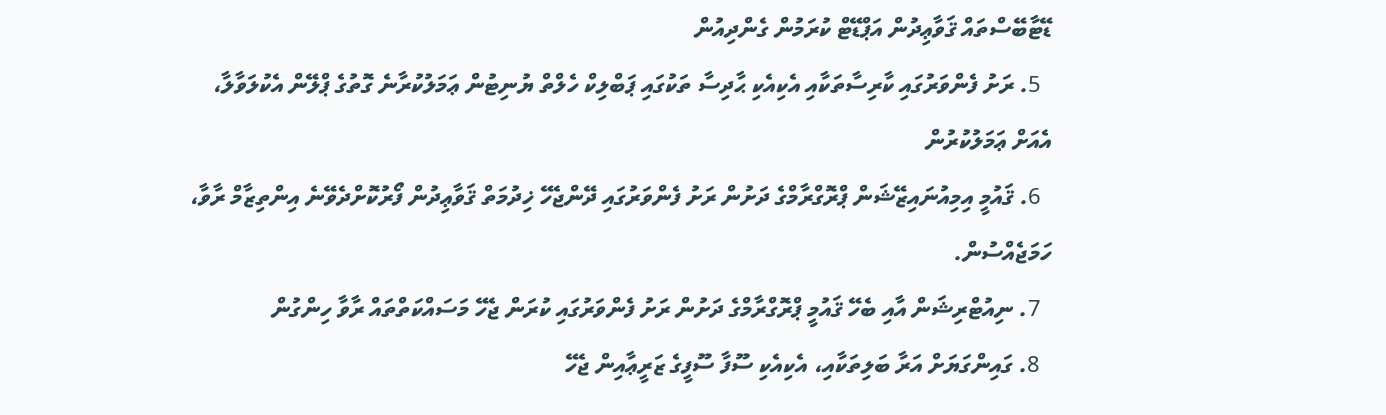ޑޭޓާބޭސްތައް ޤަވާޢިދުން އަޕްޑޭޓް ކުރަމުން ގެންދިއުން
  5. ރަށު ފެންވަރުގައި ކާރިސާތަކާއި އެކިއެކި ޙާދިސާ ތަކުގައި ޕަބްލިކް ހެލްތް ޔުނިޓުން ޢަމަލުކުރާނެ ގޮތުގެ ޕްލޭން އެކުލަވާލާ، އެއަށް ޢަމަލުކުރުން
  6. ޤައުމީ އިމިއުނައިޒޭޝަން ޕްރޮގްރާމްގެ ދަށުން ރަށު ފެންވަރުގައި ދޭންޖެހޭ ޚިދުމަތް ޤަވާޢިދުން ފޯރުކޮށްދެވޭނެ އިންތިޒާމް ރާވާ، ހަމަޖެއްސުން.
  7. ނިއުޓްރިޝަން އާއި ބެހޭ ޤައުމީ ޕްރޮގްރާމްގެ ދަށުން ރަށު ފެންވަރުގައި ކުރަން ޖެހޭ މަސައްކަތްތައް ރާވާ ހިންގުން
  8. ގައިންގަޔަށް އަރާ ބަލިތަކާއި، އެކިއެކި ސޫފާ ސޫފީގެ ޒަރީޢާއިން ޖެހޭ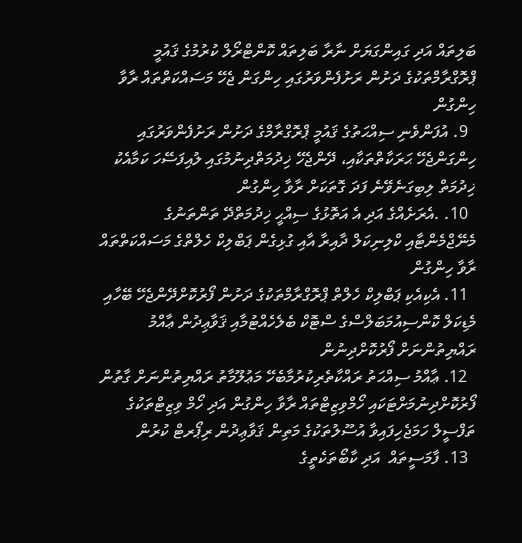ބަލިތައް އަދި ގައިންގަޔަށް ނާރާ ބަލިތައް ކޮންޓްރޯލް ކުރުމުގެ ޤައުމީ ޕްރޮގްރާމްތަކުގެ ދަށުން ރަށުފެންވަރުގައި ހިންގަން ޖެހޭ މަސައްކަތްތައް ރާވާ ހިންގުން
  9. އުފަންވެނި ސިއްޙަތުގެ ޤައުމީ ޕްރޮގްރާމްގެ ދަށުން ރަށުފެންވަރުގައި ހިންގަންޖެހޭ ޙަރަކާތްތަކާއި، ދޭންޖެހޭ ޚިދުމަތްދިނުމުގައި ލުއިފަސޭހަ ކަމާއެކު ޚިދުމަތް ލިބިގަނެވޭނެ ފަދަ ގޮތަކަށް ރާވާ ހިންގުން
  10. .އެރަށެއްގެ އަދި އެ އަތޮޅުގެ ސިއްޙީ ޚިދުމަތްދޭ ތަންތަނުގެ މެނޭޖްމެންޓާއި ކްލިނިކަލް ދާއިރާ އާއި ގުޅިގެން ޕަބްލިކް ހެލްތްގެ މަސައްކަތްތައް ރާވާ ހިންގުން
  11. އެކިއެކި ޕަބްލިކް ހެލްތް ޕްރޮގްރާމްތަކުގެ ދަށުން ފޯރުކޮށްދޭންޖެހޭ ބޭހާއި މެޑިކަލް ކޮންސިއުމަބަލްސްގެ ސްޓޮކް ބެލެހެއްޓުމާއި ޤަވާޢިދުން ޢާއްމު ރައްޔިތުންނަށް ފޯރުކޮށްދިނުން
  12. ޢާއްމު ސިއްޙަތު ރައްކާތެރިކުރުމާބެހޭ މަޢުލޫމާތު ރައްޔިތުންނަށް ގާތުން ފޯރުކޮށްދިނުމަށްޓަކައި ހޯމްވިޒިޓްތައް ރާވާ ހިންގުން އަދި ހޯމް ވިޒިޓްތަކުގެ ތަފްސީލް ހަމަޖެހިފައިވާ އުސޫލުތަކުގެ މަތިން ޤަވާޢިދުން ރިޕޯރޓް ކުރުން
  13. ފާމަސީތައް  އަދި ކާބޯތަކެތީގެ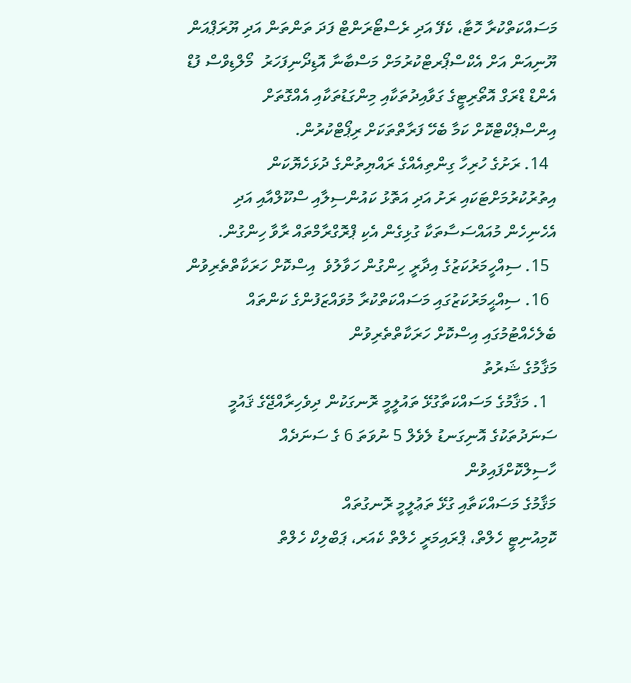މަސައްކަތްކުރާ ހޮޓާ، ކެފޭ އަދި ރެސްޓޯރަންޓް ފަދަ ތަންތަން އަދި ޔޫރަޕްއަން ޔޫނިއަން އަށް އެކްސްޕޯރޓްކުރުމަށް މަސްބާނާ އޮޑިދޯނިފަހަރު  މޯލްޑިވްސް ފުޑް އެންޑް ޑްރަގް އޮތޯރިޓީގެ ގަވާއިދުތަކާއި މިންގަޑުތަކާއި އެއްގޮތަށް އިންސްޕެކްޓްކޮށް ކަމާ ބެހޭ ފަރާތްތަކަށް ރިޕޯޓްކުރުން.
  14. ރަށުގެ ހުރިހާ ގިންތިއެއްގެ ރައްޔިތުންގެ ދުޅަހެޔޮކަން އިތުރުކުރުމަށްޓަކައި ރަށު އަދި އަތޮޅު ކައުންސިލާއި ސްކޫލްއާއި އަދި އެހެނިހެން މުއައްސަސާތަކާ ގުޅިގެން އެކި ޕްރޮގްރާމްތައް ރާވާ ހިންގުން.
  15. ސިއްހީމަރުކަޒުގެ އިދާރީ ހިންގުން ހަވާލުވެ  އިސްކޮށް ހަރަކާތްތެރިވުން
  16. ސިއްޙީމަރުކަޒުގައި މަސައްކަތްކުރާ މުވައްޒަފުންގެ ކަންތައް ބެލެހެއްޓުމުގައި އިސްކޮށް ހަރަކާތްތެރިވުން
މަޤާމުގެ ޝަރުތު
  1. މަޤާމުގެ މަސައްކަތާގުޅޭ ތައުލީމީ ރޮނގަކުން ދިވެހިރާއްޖޭގެ ޤައުމީ ސަނަދުތަކުގެ އޮނިގަނޑު ލެވެލް 5 ނުވަތަ 6 ގެ ސަނަދެއް ހާސިލްކޮށްފައިވުން
މަޤާމުގެ މަސައްކަތާއި ގުޅޭ ތަޢުލީމީ ރޮނގުތައް
ކޮމިއުނިޓީ ހެލްތް، ޕްރައިމަރީ ހެލްތް ކެއަރ، ޕަބްލިކް ހެލްތް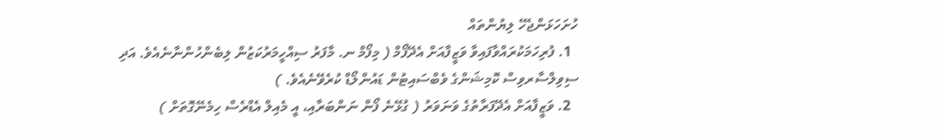ހުށަހަޅަންޖެހޭ ލިޔުންތައް
  1. ފުރިހަމަކުރައްވާފައިވާ ވަޒީފާއަށް އެދޭފޯމް ( މިފޯމް ނ. މާފަރު ސިއްހީމަރުކަޒުން ލިބެންހުންނާނެއެވެ. އަދި ސިވިލްސާރވިސް ކޮމިޝަންގެ ވެބްސައިޓުން ޑައުންލޯޑް ކުރެވޭނެއެވެ. )
  2. ވަޒީފާއަށް އެދޭފަރާތުގެ ވަނަވަރު ( ގުޅޭނެ ފޯން ނަންބަރާއި، އީ މެއިލް އެޑްރެސް ހިމެނޭގޮތަށް )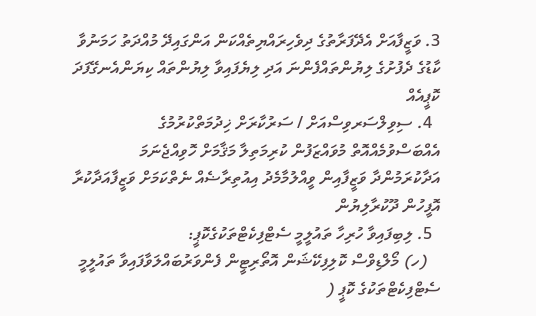3. ވަޒީފާއަށް އެދޭފަރާތުގެ ދިވެހިރައްޔިތެއްކަން އަންގައިދޭ މުއްދަތު ހަމަނުވާ ކާޑުގެ ދެފުށުގެ ލިޔުންތައްފެންނަ އަދި ލިޔެފައިވާ ލިޔުންތައް ކިޔަންއެނގޭފަދަ ކޮޕީއެއް
  4. ސިވިލްސަރވިސްއަށް / ސަރުކާރަށް ޚިދުމަތްކުރުމުގެ އެއްބަސްވުމެއްއޮތް މުވައްޒަފުން ކުރިމަތިލާ މަޤާމަށް ހޮވިއްޖެނަމަ އަދާކުރަމުންދާ ވަޒީފާއިން ވީއްލުމާމެދު އިއުތިރާޟެއް ނެތްކަމަށް ވަޒީފާއަދާކުރާ އޮފީހުން ދޫކުރާލިޔުން
  5. ލިބިފައިވާ ހުރިހާ ތައުލީމީ ސެޓްފިކެޓްތަކުގެކޮޕީ:
   (ހ) މޯލްޑިވްސް ކޮލިފިކޭޝަން އޮތޯރިޓީން ފެންވަރުބައްލަވާފައިވާ ތައުލީމީ ސެޓްފިކެޓްތަކުގެ ކޮޕީ (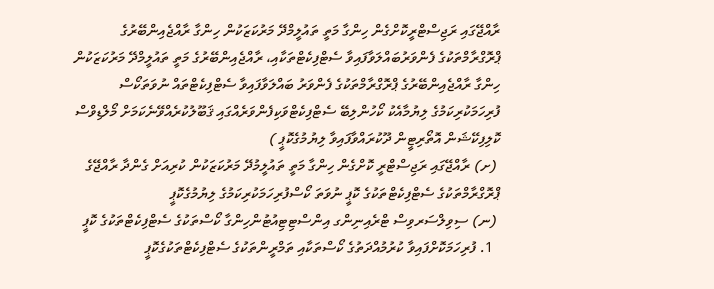ރާއްޖޭގައި ރަޖިސްޓްރީކޮށްގެން ހިންގާ މަތީ ތައުލީމްދޭ މަރުކަޒަކުން ހިންގާ ރާއްޖެއިންބޭރުގެ ޕްރޮގްރާމްތަކުގެ ފެންވަރުބައްލަވާފައިވާ ސެޓްފިކެޓްތަކާއި، ރާއްޖެއިންބޭރުގެ މަތީ ތައުލީމްދޭ މަރުކަޒަކުން ހިންގާ ރާއްޖެއިންބޭރުގެ ޕްރޮގްރާމްތަކުގެ ފެންވަރު ބައްލަވާފައިވާ ސެޓްފިކެޓްތައް ނުވަތަކޯސް ފުރިހަމަކުރިކަމުގެ ލިޔުމާއެކު ކޯހުންލިބޭ ސެޓްފިކެޓްވަކިފެންވަރެއްގައި ޤަބޫލުކުރެއްވޭނެކަމަށް މޯލްޑިވްސް ކޮލިފިކޭޝަން އޮތޯރިޓީން ދޫކުރައްވާފައިވާ ލިޔުމުގެކޮޕީ )
 (ށ) ރާއްޖޭގައި ރަޖިސްޓްރީ ކޮށްގެން ހިންގާ މަތީ ތައުލީމުދޭ މަރުކަޒަކުން ކުރިއަށް ގެންދާ ރާއްޖޭގެ ޕްރޮގްރާމްތަކުގެ ސެޓްފިކެޓްތަކުގެ ކޮޕީ ނުވަތަ ކޯސްފުރިހަމަކުރިކަމުގެ ލިޔުމުގެކޮޕީ
 (ނ) ސިވިލްސަރވިސް ޓްރެއިނިންގ އިންސްޓިޓިއުޓުންހިންގާ ކޯސްތަކުގެ ސެޓްފިކެޓްތަކުގެ ކޮޕީ
  1. ފުރިހަމަކޮށްފައިވާ ކުރުމުއްދަތުގެ ކޯސްތަކާއި ތަމްރީންތަކުގެ ސެޓްފިކެޓްތަކުގެކޮޕީ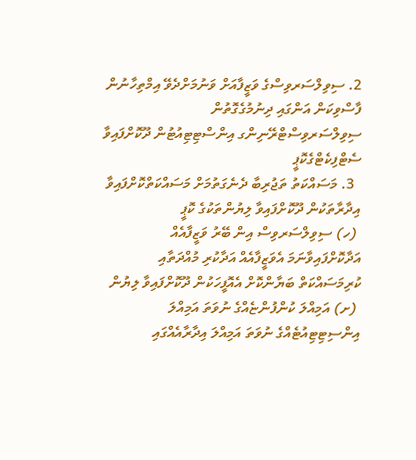2. ސިވިލްސަރވިސްގެ ވަޒީފާއަށް ވަނުމަށްދެވޭ އިމްތިހާނުން ފާސްވިކަން އަންގައި ދިނުމުގެގޮތުން ސިވިލްސަރވިސްޓްރޭނިންގ އިންސްޓިޓިއުޓުން ދޫކޮށްފައިވާ ސެޓްފިކެޓްގެކޮޕީ
  3. މަސައްކަތު ތަޖުރިބާ ދެނެގަތުމަށް މަސައްކަތްކޮށްފައިވާ އިދާރާތަކުން ދޫކޮށްފައިވާ ލިޔުންތަކުގެ ކޮޕީ
 (ހ) ސިވިލްސަރވިސް އިން ބޭރު ވަޒީފާއެއް އަދާކޮށްފައިވާނަމަ އެވަޒީފާއެއް އަދާކުރި މުއްދަތާއި ކުރިމަސައްކަތް ބަޔާންކޮށް އެއޮފީހަކުން ދޫކޮށްފައިވާ ލިޔުން
 (ށ) އަމިއްލަ ކުންފުންޏެއްގެ ނުވަތަ އަމިއްލަ އިންސިޓިޓިއުޓެއްގެ ނުވަތަ އަމިއްލަ އިދާރާއެއްގައި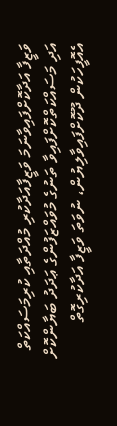ވަޒީފާ އަދާކޮށްފައިވާނަމަ ވަޒީފާއަދާކުރި މުއްދަތާއި ކުރިމަސައްކަތް އަދި މަސައްކަތްކޮށްފައިވާ ތަނުގެ މުވައްޒަފުންގެ ޢަދަދު ބަޔާންކޮށް އެއޮފީހަކުން ދޫކޮށްފައިވާލިޔުން، ނުވަތަ ވަޒީފާ އަދާކުރިގޮތް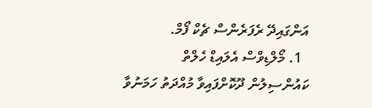އަންގައިދޭ ރެފަރެންސް ޗެކް ފޯމް.
  1. މޯލްޑިވްސް އެލައިޑް ހެލްތް ކައުންސިލުން ދޫކޮށްފައިވާ މުއްދަތު ހަމަނުވާ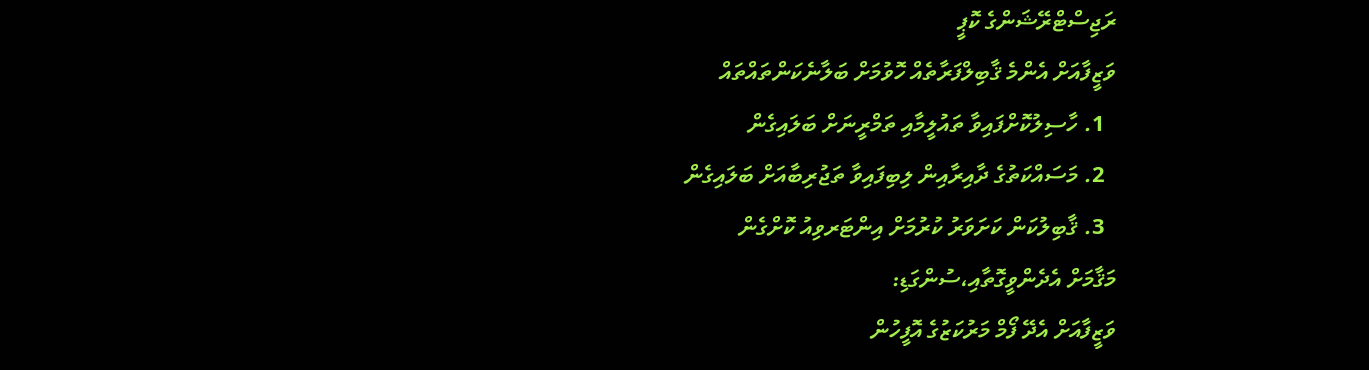ރަޖިސްޓްރޭޝަންގެ ކޮޕީ
ވަޒީފާއަށް އެންމެ ޤާބިލްފަރާތެއް ހޮވުމަށް ބަލާނެކަންތައްތައް
  1. ހާސިލުކޮށްފައިވާ ތައުލީމާއި ތަމްރީނަށް ބަލައިގެން
  2. މަސައްކަތުގެ ދާއިރާއިން ލިބިފައިވާ ތަޖުރިބާއަށް ބަލައިގެން
  3. ޤާބިލުކަން ކަށަވަރު ކުރުމަށް އިންޓަރވިއު ކޮށްގެން
މަޤާމަށް އެދެންވީގޮތާއި،ސުންގަޑި:
ވަޒީފާއަށް އެދޭ ފޯމް މަރުކަޒުގެ އޮފީހުން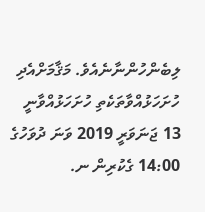ލިބެންހުންނާނެއެވެ. މަޤާމަށްއެދި ހުށަހަޅުއްވާތަކެތި ހުށަހަޅުއްވާނީ 13 ޖަނަވަރީ 2019 ވަނަ ދުވަހުގެ 14:00 ގެކުރިން ނ.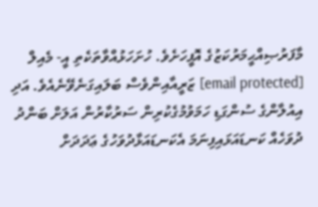މާފަރުޞިއްޙީމަރުކަޒުގެ އޮފީހަށެވެ. ހުށަހަޅުއްވާތަކެތި އީ- މެއިލް [email protected] ޒަރީއާއިންވެސް ބަލައިގަނެވޭނެއެވެ. އަދި އިއުލާންގެ ސުންގަޑި ހަމަވުމުގެކުރިން ސަރުކާރުން އަލަށް ބަންދު ދުވަހެއް ކަނޑައަޅައިފިނަމަ އެކަނޑައަޅާދުވަހުގެ ޢަދަދަށް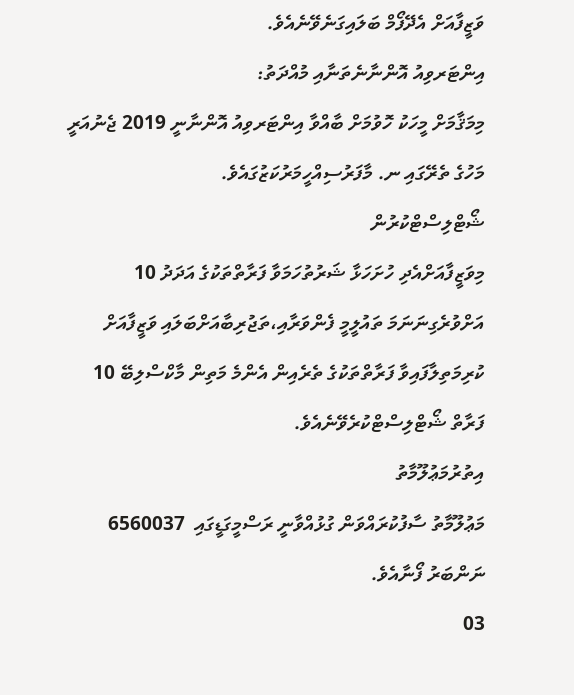ވަޒީފާއަށް އެދޭފޯމް ބަލައިގަނެވޭނެއެވެ.
އިންޓަރވިއު އޮންނާނެތަނާއި މުއްދަތު:
މިމަޤާމަށް މީހަކު ހޮވުމަށް ބާއްވާ އިންޓަރވިއު އޮންނާނީ 2019 ޖެނުއަރީ މަހުގެ ތެރޭގައި ނ. މާފަރުސިއްހީމަރުކަޒުގައެވެ.
ޝޯޓްލިސްޓްކުރުން
މިވަޒީފާއަށްއެދި ހުށަހަޅާ ޝަރުތުހަމަވާ ފަރާތްތަކުގެ އަދަދު 10 އަށްވުރެގިނަނަމަ ތައުލީމީ ފެންވަރާއި،ތަޖުރިބާއަށްބަލައި ވަޒީފާއަށް ކުރިމަތިލާފައިވާ ފަރާތްތަކުގެ ތެރެއިން އެންމެ މަތިން މާކްސްލިބޭ 10 ފަރާތް ޝޯޓްލިސްޓްކުރެވޭނެއެވެ.
އިތުރުމަޢުލޫމާތު
މަޢުލޫމާތު ސާފުކުރައްވަން ގުޅުއްވާނީ ރަސްމީގަޑީގައި  6560037 ނަންބަރު ފޯނާއެވެ.
03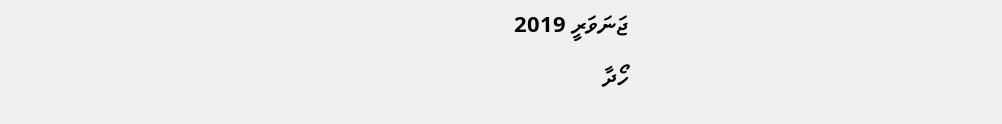ޖަނަވަރީ 2019
ހޯދާ